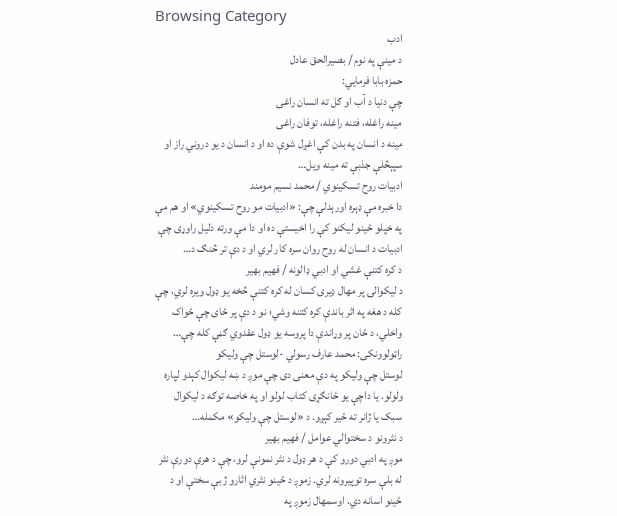Browsing Category
ادب
د مينې په نوم / بصيرالحق عادل
حمزه بابا فرمايي:
چې دنيا د آب او ګل ته انسان راغی
مينه راغله، فتنه راغله، توفان راغی
مينه د انسان په بدن کې اغږل شوې ده او د انسان د يو دروني راز او سپېڅلې جذبې ته مينه ويل…
ادبیات روح تسکینوي / محمد نسیم مومند
دا خبره مې ډېره اورېدلې چې: «ادبیات مو روح تسکینوي» او هم مې په خپلو ځينو لیکنو کې را اخیستې ده او دا مې ورته دلیل راوړی چې ادبیات د انسان له روح روان سره کار لري او د دې تر څنګ د…
د کره کتنې غشي او ادبي ډالونه / فهیم بهیر
د لیکوالۍ پر مهال ډیری کسان له کره کتنې څخه یو ډول ویره لري، چې کله د هغه په اثر باندې کره کتنه وشي؛ نو د دې پر ځای چې ځواک واخلي، د ځان پر وړاندې دا پروسه یو ډول عقدوي ګڼې کله چې…
راټولوونکی: محمد عارف رسولي -لوستل چې ولیکو
لوستل چې ولیکو په دې معنی دی چې موږ د ښه لیکوال کېدو لپاره ولولو. یا داچې یو ځانګړی کتاب لولو او په خاصه توګه د لیکوال سبک یا ژانر ته ځير کېږو. د «لوستل چې ولیکو» مکمله…
د نثرونو د سختوالي عوامل / فهیم بهیر
موږ په ادبي دورو کې د هر ډول د نثر نمونې لرو، چې د هرې دورې نثر له بلې سره توپیرونه لري. زموږ د ځینو نثري اثارو ژبې سختې او د ځینو اسانه دي. اوسمهال زموږ په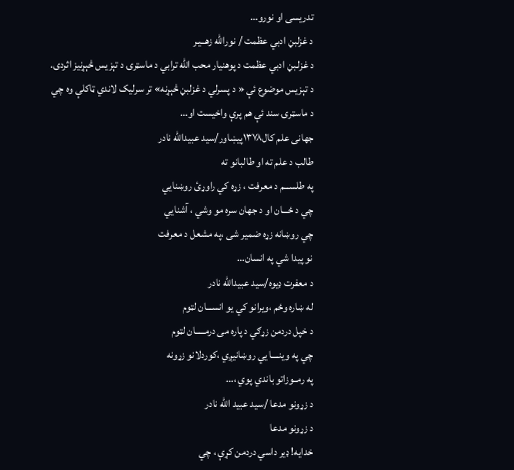تدریسی او نورو…
د غزلبڼ ادبي عظمت / نورالله زهــيـر
د غزلـبڼ ادبي عظمت د پوهنيار محب الله ترابي د ماسټرۍ د تېزيس څېړنيز اثردی. د تېزيس موضوع ئې « د پسرلي د غزلبڼ څېړنه» تر سرليک لاندي ټاکلې وه چي د ماسټرۍ سند ئې هم پرې واخيست او…
جهانی علم کال۱۳۷۸پیښاور/سید عبیدالله نادر
طالب د علم ته او طالبانو ته
په طلســـم د معرفت ، زړه کي راوړئ روښنایي
چي د ځـــان او د جهان سره مو وشي ، آشنایي
چي روښانه زړه ضمیر شی ،په مشعل د معرفت
نو پیدا شي په انسان…
د معفرت ډيوه/سید عبیدالله نادر
له ښاره وځم ،ویرانو کي یو انســـان لټوم
د خپل دردمن زړګي د پاره می درمـــــان لټوم
چي په وینــــا یي روښانیږي ،کوردلانو زړونه
په رمــوزاتو باندي پوي ،…
د زړونو مدعا /سید عبید الله نادر
د زړونو مدعا
خدایه! ډیر داسي دردمن کړې ، چي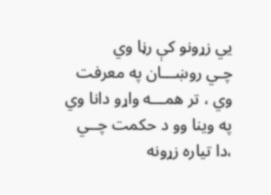یي زړونو کې رڼا وي
چـي روښـــان په معرفت وي ، تر همـــه واړو دانا وي
په وینا وو د حکمت چــي ،دا تیاره زړونه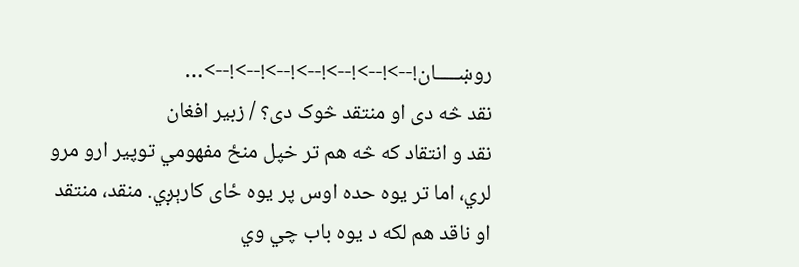روښـــــان!-->!-->!-->!-->!-->!-->!-->…
نقد څه دی او منتقد څوک دی؟ / زبیر افغان
نقد و انتقاد که څه هم تر خپل منځ مفهومي توپير ارو مرو لري، اما تر یوه حده اوس پر یوه ځای کارېږي. منقد، منتقد او ناقد هم لکه د یوه باب چي وي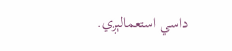داسي استعمالېږي.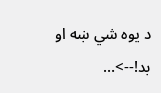د یوه شي ښه او بد!-->…